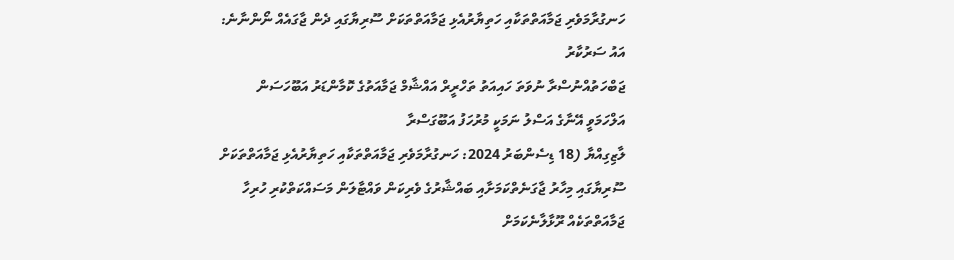ހަނގުރާމަވެރި ޖަމާއަތްތަކާއި ހަތިޔާރުއެޅި ޖަމާއަތްތަކަށް ސޫރިޔާގައި ދެން ޖާގައެއް ނޯންނާނެ: އައު ސަރުކާރު
ޖަބްހަތުއްނުސްރާ ނުވަތަ ހައިއަތު ތަހްރީރް އައްޝާމް ޖަމާއަތުގެ ކޮމާންޑަރު އަބޫހަސަން އަލްހަމަވީ އޭނާގެ އަސްލު ނަމަކީ މުރުހަފު އަބޫގަސްރާ
ލާޒިގިއްޔާ (18 ޑިސެންބަރު 2024: ހަނގުރާމަވެރި ޖަމާއަތްތަކާއި ހަތިޔާރުއެޅި ޖަމާއަތްތަކަށް ސޫރިޔާގައި މިހާރު ޖާގަނެތްކަމަށާއި ބައްޝާރުގެ ވެރިކަން ވައްޓާލަން މަސައްކަތްކުރި ހުރިހާ ޖަމާއަތްތަކެއް ރޫޅާލާނެކަމަށް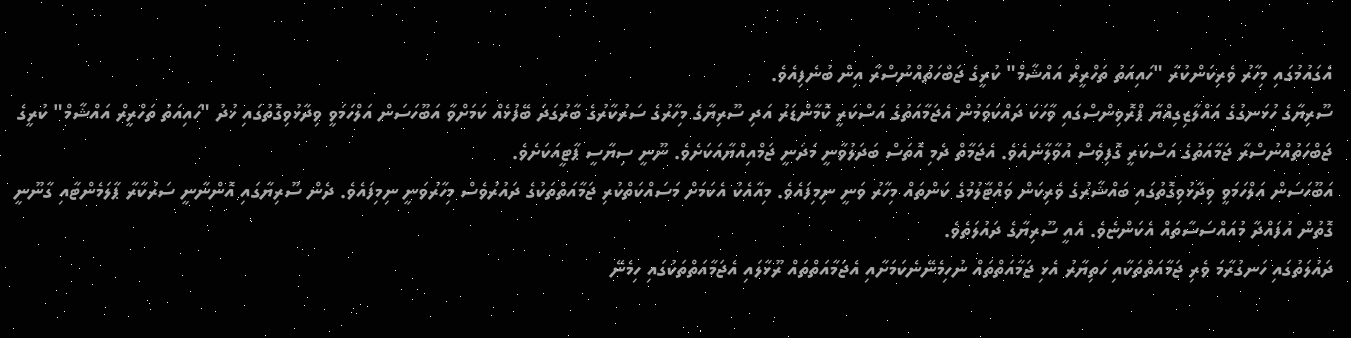އެގައުމުގައި މިހާރު ވެރިކަންކުރާ "ހައިއަތު ތަހްރީރް އައްޝާމް" ކުރީގެ ޖަބްހަތުއްނުސްރާ އިން ބުނެފިއެވެ.
ސޫރިޔާގެ ހުޅަނގުގެ އައްލާޒިގިއްޔާ ޕްރޮވިންސްގައި ވާހަކަ ދައްކަވަމުން އެޖަމާއަތުގެ އަސްކަރީ ކޮމާންޑަރު އަދި ސޫރިޔާގެ މިހާރުގެ ސަރުކާރުގެ ބާރުގަދަ ބޭފުޅެއް ކަމަށްވާ އަބޫހަސަން އަލްހަމަވީ ވިދާޅުވިގޮތުގައި ޚުދު "ހައިއަތު ތަހްރީރް އައްޝާމް" ކުރީގެ ޖަބްހަތުއްނުސްރާ ޖަމާއަތުގެ އަސްކަރީ ގޮފިވެސް އުވާލާނެއެވެ. އެޖަމާތް ދެމި އޮތަސް ބަދަލުވާނީ މަދަނީ ޖަމްއިއްޔާއަކަށެވެ. ނޫނީ ސިޔާސީ ޕާޓީއަކަށެވެ.
އަބޫހަސަން އަލްހަމަވީ ވިދާޅުވިގޮތުގައި ބައްޝާރުގެ ވެރިކަން ވައްޓާލުމުގެ ކަންތައް މިހާރު ވަނީ ނިމިފައެވެ. މިއާއެކު އެކަމަށް މަސައްކަތްކުރި ޖަމާއަތްތަކުގެ ދައުރުވެސް މިހާރުވަނީ ނިމިފައެވެ. ދެން ސޫރިޔާގައި އޮންނާނީ ސަރުކާރާ ޕާލަމެންޓާއި ގާނޫނީ ގޮތުން އުފައްދާ މުއައްސަސާތައް އެކަންޏެވެ. އެއީ ސޫރިޔާގެ ދައުލަތެވެ.
ދައުލަތުގައި ހަނގުރާމަ ވެރި ޖަމާއަތްތަކާއި ހަތިޔާރު އެޅި ޖަމާއަތްތައް ނުހިމެނޭނެކަމަށާއި އެޖަމާއަތްތައް ރޫޅާލައި އެޖަމާއަތްތަކުގައި ހިމެނޭ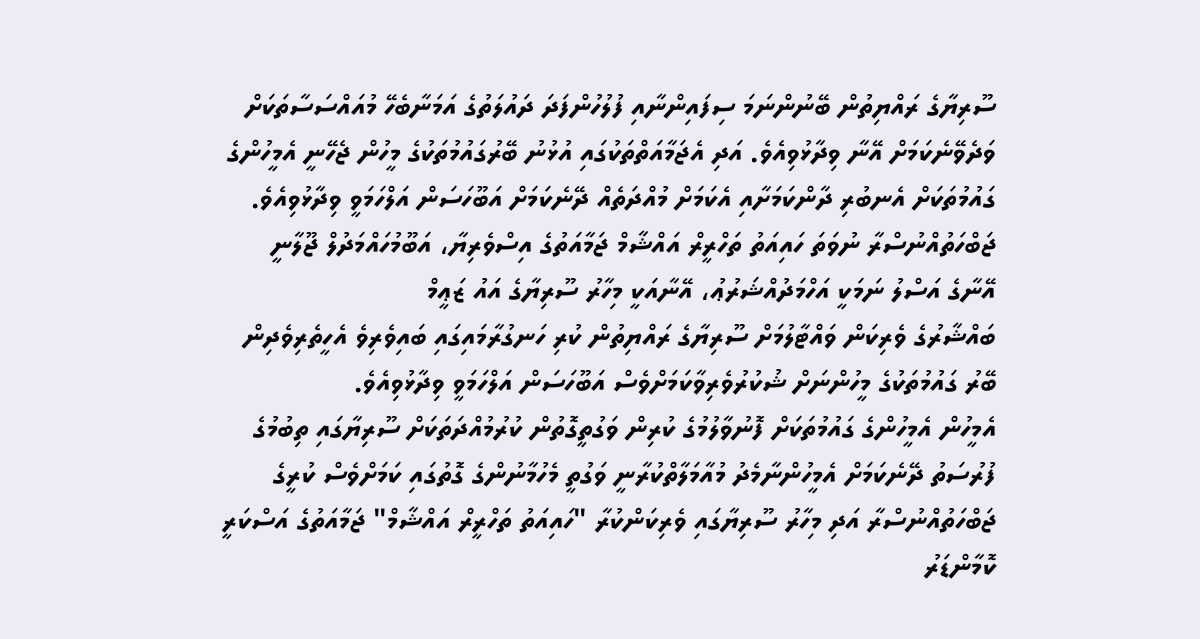ސޫރިޔާގެ ރައްޔިތުން ބޭނުންނަމަ ސިފައިންނާއި ފުލުހުންފަދަ ދައުލަތުގެ އަމަނާބެހޭ މުއައްސަސާތަކަށް ވަދެވޭނެކަމަށް އޭނާ ވިދާޅުވިއެވެ. އަދި އެޖަމާއަތްތަކުގައި އުޅުނު ބޭރުގައުމުތަކުގެ މީހުން ޖެހޭނީ އެމީހުންގެ ގައުމުތަކަށް އެނބުރި ދާންކަމަށާއި އެކަމަށް މުއްދަތެއް ދޭނެކަމަށް އަބޫހަސަން އަލްހަމަވީ ވިދާޅުވިއެވެ.
ޖަބްހަތުއްނުސްރާ ނުވަތަ ހައިއަތު ތަހްރީރް އައްޝާމް ޖަމާއަތުގެ އިސްވެރިޔާ، އަބޫމުހައްމަދުލް ޖޫލާނީ އޭނާގެ އަސްލު ނަމަކީ އަހްމަދުއްޝަރުޢު، އޭނާއަކީ މިހާރު ސޫރިޔާގެ އައު ޒަޢީމް
ބައްޝާރުގެ ވެރިކަން ވައްޓާލުމަށް ސޫރިޔާގެ ރައްޔިތުން ކުރި ހަނގުރާމައިގައި ބައިވެރިވެ އެހީތެރިވެދިން ބޭރު ގައުމުތަކުގެ މީހުންނަށް ޝުކުރުވެރިވާކަމަށްވެސް އަބޫހަސަން އަލްހަމަވީ ވިދާޅުވިއެވެ.
އެމީހުން އެމީހުންގެ ގައުމުތަކަށް ފޮނުވާލުމުގެ ކުރިން ވަގުތީގޮތުން ކުރުމުއްދަތަކަށް ސޫރިޔާގައި ތިބުމުގެ ފުރުސަތު ދޭނެކަމަށް އެމީހުންނާމެދު މުއާމަލާތްކުރާނީ ވަގުތީ މެހުމާނުންގެ ގޮތުގައި ކަމަށްވެސް ކުރީގެ ޖަބްހަތުއްނުސްރާ އަދި މިހާރު ސޫރިޔާގައި ވެރިކަންކުރާ "ހައިއަތު ތަހްރީރް އައްޝާމް" ޖަމާއަތުގެ އަސްކަރީ ކޮމާންޑަރު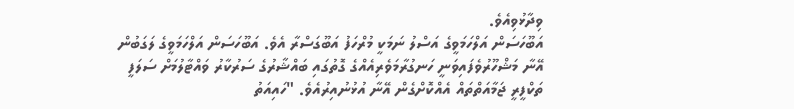ވިދާޅުވިއެވެ.
އަބޫހަސަން އަލްހަމަވީގެ އަސްލު ނަމަކީ މުރްހަފު އަބޫގަސްރާ އެވެ. އަބޫހަސަން އަލްހަމަވީގެ ލަގަބުން އޭނާ މަޝްހޫރުވެފައިވަނީ ހަނގުރާމަވެރިއެއްގެ ގޮތުގައި ބައްޝާރުގެ ސަރުކާރު ވައްޓާލުމަށް ސަލަފީ ތަކްފީރީ ޖަމާއަތްތައް އެއްކޮށްގެން އޭނާ އުޅުނުއިރުއެވެ. "ހައިއަތު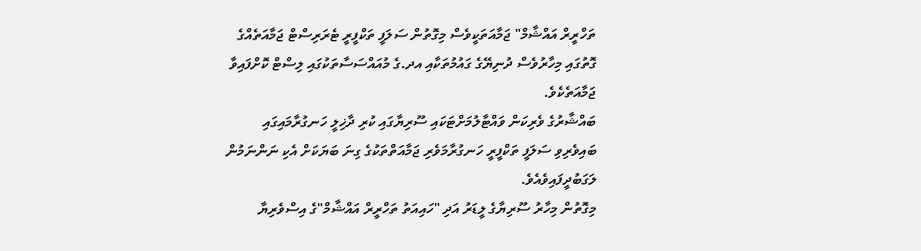ތަހްރީރް އައްޝާމް" ޖަމާއަތަކީވެސް މިގޮތުން ސަލަފީ ތަކްފީރީ ޓެރަރިސްޓް ޖަމާއަތެއްގެ ގޮތުގައި މިހާރުވެސް ދުނިޔޭގެ ގައުމުތަކާއި އދ.ގެ މުއައްސަސާތަކުގައި ލިސްޓް ކޮށްފައިވާ ޖަމާއަތެކެވެ.
ބައްޝާރުގެ ވެރިކަން ވައްޓާލުމަށްޓަކައި ސޫރިޔާގައި ކުރި ދާޚިލީ ހަނގުރާމައިގައި ބައިވެރިވި ސަލަފީ ތަކްފީރީ ހަނގުރާމަވެރި ޖަމާއަތްތަކުގެ ގިނަ ބަޔަކަށް އެކި ނަންނަމުން ލަގަބުދީފައިވެއެވެ.
މިގޮތުން މިހާރު ސޫރިޔާގެ ލީޑަރު އަދި "ހައިއަތު ތަހްރީރް އައްޝާމް"ގެ އިސްވެރިޔާ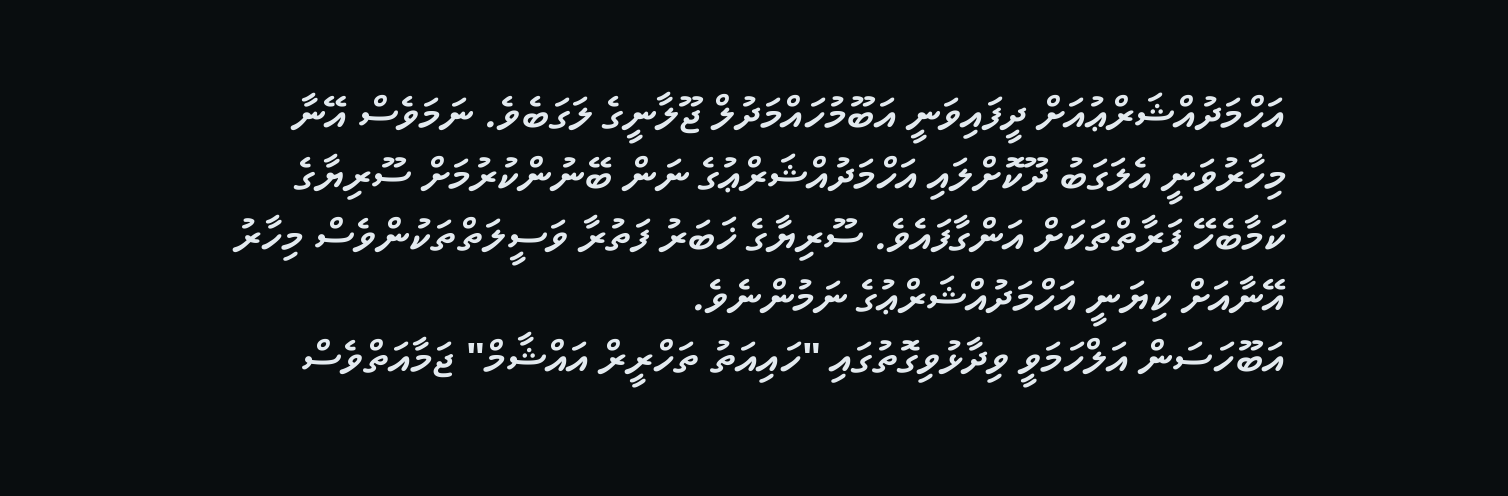އަހްމަދުއްޝަރްޢުއަށް ދީފައިވަނީ އަބޫމުހައްމަދުލް ޖޫލާނީގެ ލަގަބެވެ. ނަމަވެސް އޭނާ މިހާރުވަނީ އެލަގަބު ދޫކޮށްލައި އަހްމަދުއްޝަރްޢުގެ ނަން ބޭނުންކުރުމަށް ސޫރިޔާގެ ކަމާބެހޭ ފަރާތްތަކަށް އަންގާފައެވެ. ސޫރިޔާގެ ޚަބަރު ފަތުރާ ވަސީލަތްތަކުންވެސް މިހާރު އޭނާއަށް ކިޔަނީ އަހްމަދުއްޝަރްޢުގެ ނަމުންނެވެ.
އަބޫހަސަން އަލްހަމަވީ ވިދާޅުވިގޮތުގައި "ހައިއަތު ތަހްރީރް އައްޝާމް" ޖަމާއަތްވެސް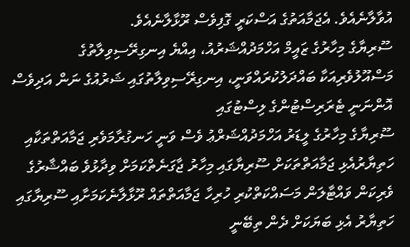އުވާލާނެއެވެ. އެޖަމާއަތުގެ އަސްކަރީ ގޮފިވެސް ރޫޅާލާނެއެވެ.
ސޫރިޔާގެ މިހާރުގެ ޒައީމް އަހްމަދުއްޝަރުއު، އިއްޔެ އިނގިރޭސިވިލާތުގެ މަސްއޫލުވެރިއަކާ ބައްދަލުކުރައްވަނީ، އިނގިރޭސިވިލާތުގައި ޝަރުއުގެ ނަން އަދިވެސް އޮންނަނީ ޓެރަރިސްޓުންގެ ލިސްޓުގައި
ސޫރިޔާގެ މިހާރުގެ ލީޑަރު އަހްމަދުއްޝަރްޢު ވެސް ވަނީ ހަނގުރާމަވެރި ޖަމާއަތްތަކާއި ހަތިޔާރުއެޅި ޖަމާއަތްތަކަށް ސޫރިޔާގައި މިހާރު ޖާގަނެތްކަމަށް ވިދާޅުވެ ބައްޝާރުގެ ވެރިކަން ވައްޓާލަން މަސައްކަތްކުރި ހުރިހާ ޖަމާއަތްތައް ރޫޅާލާނެކަމަށާއި ސޫރިޔާގައި ހަތިޔާރު އެޅި ބަޔަކަށް ދެން ތިބޭނީ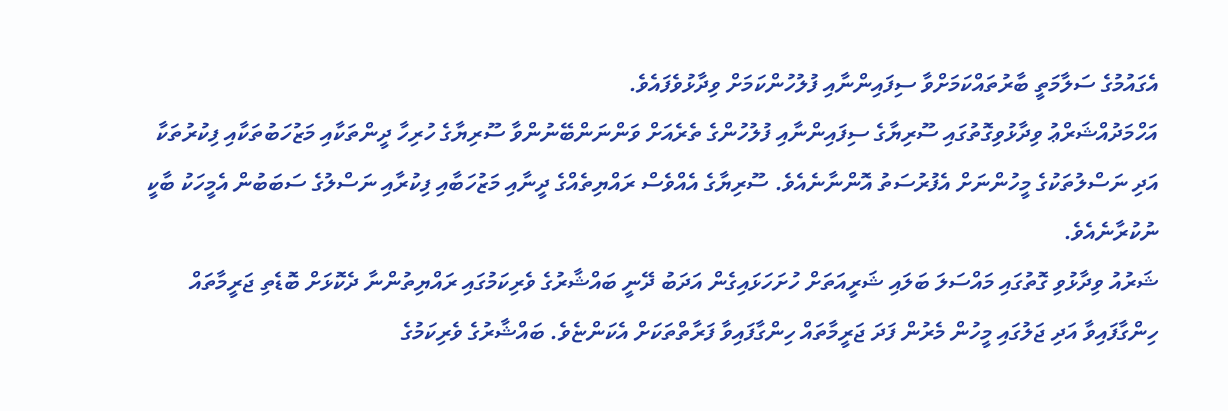އެގައުމުގެ ސަލާމަތީ ބާރުތައްކަމަށްވާ ސިފައިންނާއި ފުލުހުންކަމަށް ވިދާޅުވެފައެވެ.
އަހްމަދުއްޝަރްޢު ވިދާޅުވިގޮތުގައި ސޫރިޔާގެ ސިފައިންނާއި ފުލުހުންގެ ތެރެއަށް ވަންނަންބޭނުންވާ ސޫރިޔާގެ ހުރިހާ ދީންތަކާއި މަޒުހަބުތަކާއި ފިކުރުތަކާ އަދި ނަސްލުތަކުގެ މީހުންނަށް އެފުރުސަތު އޮންނާނެއެވެ. ސޫރިޔާގެ އެއްވެސް ރައްޔިތެއްގެ ދީނާއި މަޒުހަބާއި ފިކުރާއި ނަސްލުގެ ސަބަބުން އެމީހަކު ބާކީ ނުކުރާނެއެވެ.
ޝަރުއު ވިދާޅުވި ގޮތުގައި މައްސަލަ ބަލައި ޝަރީއަތަށް ހުށަހަޅައިގެން އަދަބު ދޭނީ ބައްޝާރުގެ ވެރިކަމުގައި ރައްޔިތުންނާ ދެކޮޅަށް ބޮޑެތި ޖަރީމާތައް ހިންގާފައިވާ އަދި ޖަލުގައި މީހުން މެރުން ފަދަ ޖަރީމާތައް ހިންގާފައިވާ ފަރާތްތަކަށް އެކަންޏެވެ. ބައްޝާރުގެ ވެރިކަމުގެ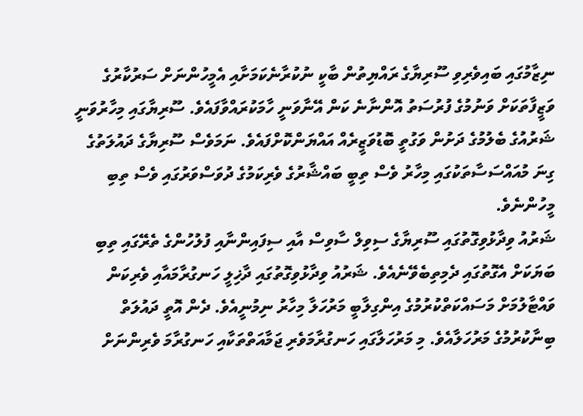ނިޒާމުގައި ބައިވެރިވި ސޫރިޔާގެ ރައްޔިތުން ބާކީ ނުކުރާނެކަމަށާއި އެމީހުންނަށް ސަރުކާރުގެ ވަޒީފާތަކަށް ވަނުމުގެ ފުރުސަތު އޮންނާނެ ކަން އޭނާވަނީ ހާމަކުރައްވާފައެވެ. ސޫރިޔާގައި މިހާރުވަނީ ޝަރުއުގެ ބެލުމުގެ ދަށުން ވަގުތީ ބޮޑުވަޒީރެއް އައްޔަންކޮށްފައެވެ. ނަމަވެސް ސޫރިޔާގެ ދައުލަތުގެ ގިނަ މުއައްސަސާތަކުގައި މިހާރު ވެސް ތިބީ ބައްޝާރުގެ ވެރިކަމުގެ ދުވަސްވަރުގައި ވެސް ތިބި މީހުންނެވެ.
ޝަރުއު ވިދާޅުވިގޮތުގައި ސޫރިޔާގެ ސިވިލް ސާވިސް އާއި ސިފައިންނާއި ފުލުހުންގެ ތެރޭގައި ތިބި ބަޔަކަށް އެގޮތުގައި ދެމިތިބެވޭނެއެވެ. ޝަރުއު ވިދާޅުވިގޮތުގައި ދާޚިލީ ހަނގުރާމައާއި ވެރިކަން ވައްޓާލުމަށް މަސައްކަތްކުރުމުގެ އިންގިލާބީ މަރުހަލާ މިހާރު ނިމުނީއެވެ. ދެން އޮތީ ދައުލަތް ބިނާކުރުމުގެ މަރުހަލާއެވެ. މި މަރުހަލާގައި ހަނގުރާމަވެރި ޖަމާއަތްތަކާއި ހަނގުރާމަ ވެރިންނަށް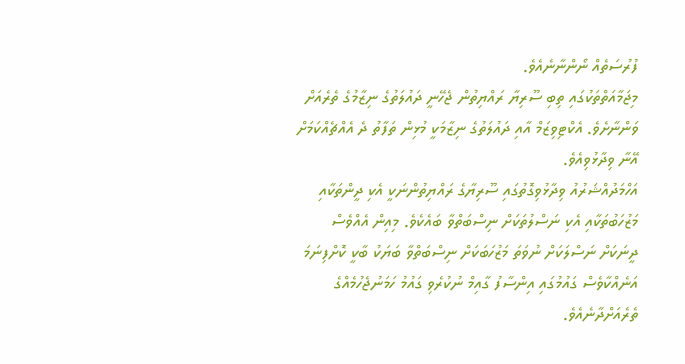ފުރުސަތެއް ނޯންނާނެއެވެ.
މިޖަމާއަތްތަކުގައި ތިބި ސޫރިޔާ ރައްޔިތުން ޖެހޭނީ ދައުލަތުގެ ނިޒާމުގެ ތެރެއަށް ވަންނާށެވެ. އެކްޓިވިޒަމް އާއި ދައުލަތުގެ ނިޒާމަކީ މުޅިން ތަފާތު ދެ އެއްޗެއްކަމަށް އޭނާ ވިދާޅުވިއެވެ.
އަހްމަދުއްޝަރުއު ވިދާޅުވިގޮތުގައި ސޫރިޔާގެ ރައްޔިތުންނަކީ އެކި ދީންތަކާއި މަޒުހަބުތަކާއި އެކި ނަސްލުތަކަށް ނިސްބަތްވާ ބައެކެވެ. މިއިން އެއްވެސް ދީނަކަށް ނަސްލަކަށް ނުވަތަ މަޒުހަބަކަށް ނިސްބަތްވާ ބަޔަކު ބާކީ ކޮށްފިނަމަ އަނެއްކާވެސް ގައުމުގައި އިންސާފު ގާއިމް ނުކުރެވި ގައުމު ހަމަނުޖެހުމެއްގެ ތެރެއަށްދާނެއެވެ.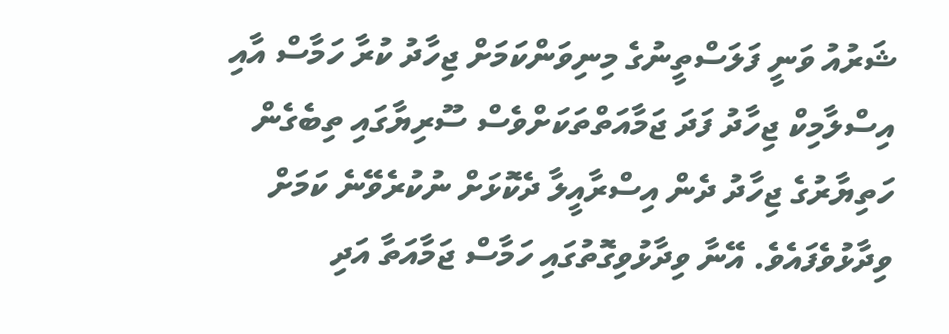ޝަރުއު ވަނީ ފަލަސްތީނުގެ މިނިވަންކަމަށް ޖިހާދު ކުރާ ހަމާސް އާއި އިސްލާމިކް ޖިހާދު ފަދަ ޖަމާއަތްތަކަށްވެސް ސޫރިޔާގައި ތިބެގެން ހަތިޔާރުގެ ޖިހާދު ދެން އިސްރާއީލާ ދެކޮޅަށް ނުކުރެވޭނެ ކަމަށް ވިދާޅުވެފައެވެ. އޭނާ ވިދާޅުވިގޮތުގައި ހަމާސް ޖަމާއަތާ އަދި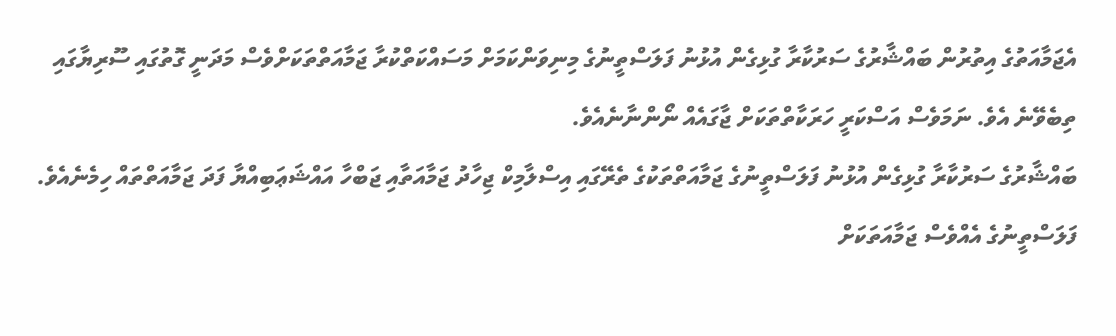އެޖަމާއަތުގެ އިތުރުން ބައްޝާރުގެ ސަރުކާރާ ގުޅިގެން އުޅުނު ފަލަސްތީނުގެ މިނިވަންކަމަށް މަސައްކަތްކުރާ ޖަމާއަތްތަކަށްވެސް މަދަނީ ގޮތުގައި ސޫރިޔާގައި ތިބެވޭނެ އެވެ. ނަމަވެސް އަސްކަރީ ހަރަކާތްތަކަށް ޖާގައެއް ނޯންނާނެއެވެ.
ބައްޝާރުގެ ސަރުކާރާ ގުޅިގެން އުޅުނު ފަލަސްތީނުގެ ޖަމާއަތްތަކުގެ ތެރޭގައި އިސްލާމިކް ޖިހާދު ޖަމާއަތާއި ޖަބްހާ އައްޝަޢަބިއްޔާ ފަދަ ޖަމާއަތްތައް ހިމެނެއެވެ. ފަލަސްތީނުގެ އެއްވެސް ޖަމާއަތަކަށް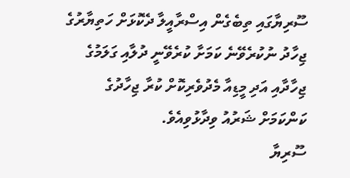ސޫރިޔާގައި ތިބެގެން އިސްރާއީލާ ދެކޮޅަށް ހަތިޔާރުގެ ޖިހާދު ނުކުރެވޭނެ ކަމަށާ ކުރެވޭނީ ދުލާއި ގަލަމުގެ ޖިހާދާއި އަދި މީޑިއާ މެދުވެރިކޮށް ކުރާ ޖިހާދުގެ ކަންކަމަށް ޝަރުއު ވިދާޅުވިއެވެ.
ސޫރިޔާ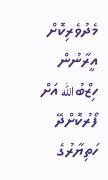މެދުވެރިކޮށް އީރާނުން ހިޒްބުالله އަށް ފޯރުކޮށްދޭ ހަތިޔާރުގެ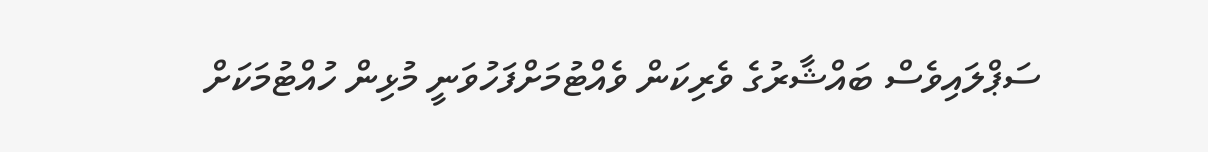ސަޕްލައިވެސް ބައްޝާރުގެ ވެރިކަން ވެއްޓުމަށްފަހުވަނީ މުޅިން ހުއްޓުމަކަށް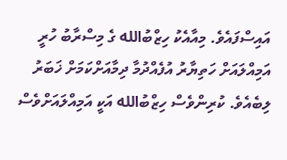އައިސްފައެވެ. މިއާއެކު ހިޒްބުالله ގެ މިސްރާބު ހުރީ އަމިއްލައަށް ހަތިޔާރު އުފެއްދުމާ ދިމާއަށްކަމަށް ޚަބަރު ލިބެއެވެ. ކުރިންވެސް ހިޒްބުالله އަކީ އަމިއްލައަށްވެސް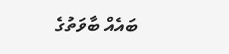ބައެއް ބާވަތުގެ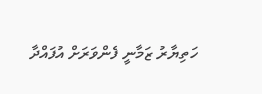ހަތިޔާރު ޒަމާނީ ފެންވަރަށް އުފައްދާ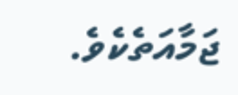ޖަމާއަތެކެވެ.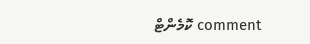comment ކޮމެންޓް